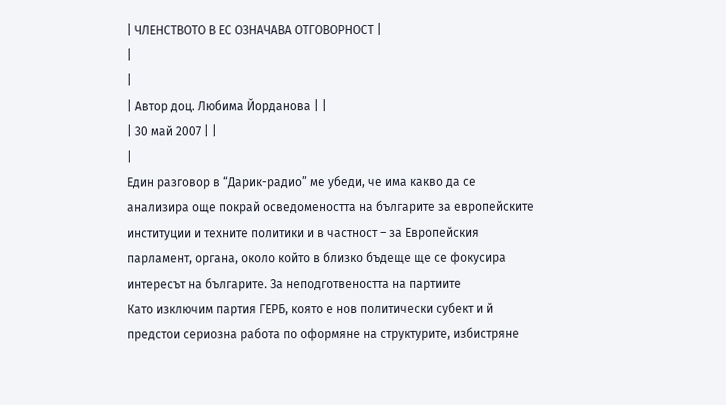| ЧЛЕНСТВОТО В ЕС ОЗНАЧАВА ОТГОВОРНОСТ |
|
|
| Автор доц. Любима Йорданова | |
| 30 май 2007 | |
|
Един разговор в “Дарик-радио” ме убеди, че има какво да се анализира още покрай осведомеността на българите за европейските институции и техните политики и в частност – за Европейския парламент, органа, около който в близко бъдеще ще се фокусира интересът на българите. За неподготвеността на партиите
Като изключим партия ГЕРБ, която е нов политически субект и й предстои сериозна работа по оформяне на структурите, избистряне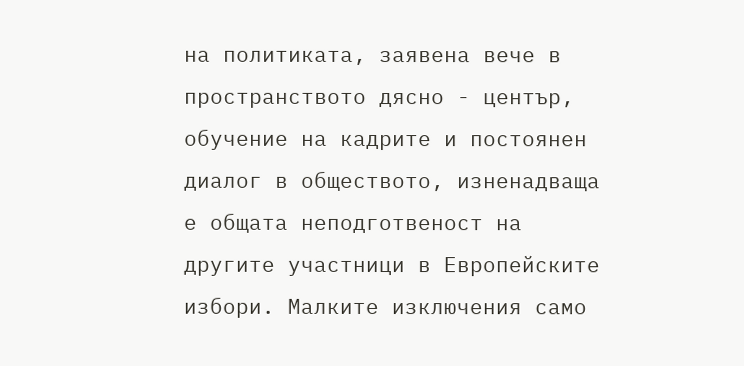на политиката, заявена вече в пространството дясно - център, обучение на кадрите и постоянен диалог в обществото, изненадваща е общата неподготвеност на другите участници в Европейските избори. Малките изключения само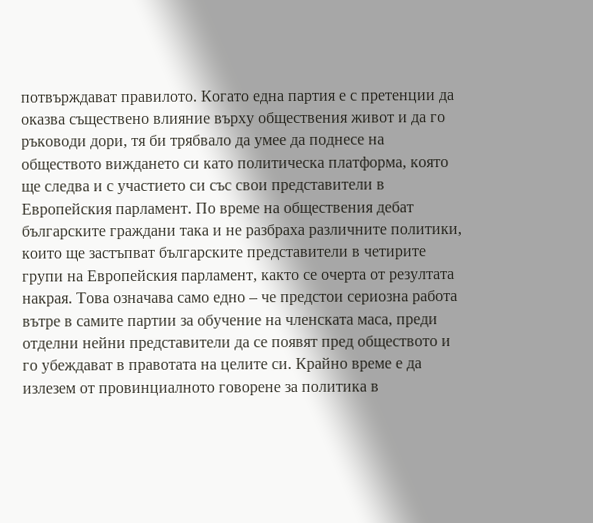потвърждават правилото. Когато една партия е с претенции да оказва съществено влияние върху обществения живот и да го ръководи дори, тя би трябвало да умее да поднесе на обществото виждането си като политическа платформа, която ще следва и с участието си със свои представители в Европейския парламент. По време на обществения дебат българските граждани така и не разбраха различните политики, които ще застъпват българските представители в четирите групи на Европейския парламент, както се очерта от резултата накрая. Това означава само едно – че предстои сериозна работа вътре в самите партии за обучение на членската маса, преди отделни нейни представители да се появят пред обществото и го убеждават в правотата на целите си. Крайно време е да излезем от провинциалното говорене за политика в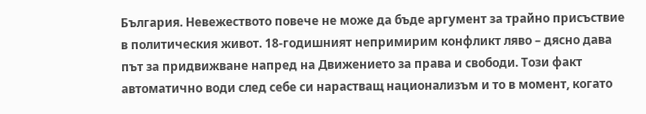България. Невежеството повече не може да бъде аргумент за трайно присъствие в политическия живот. 18-годишният непримирим конфликт ляво – дясно дава път за придвижване напред на Движението за права и свободи. Този факт автоматично води след себе си нарастващ национализъм и то в момент, когато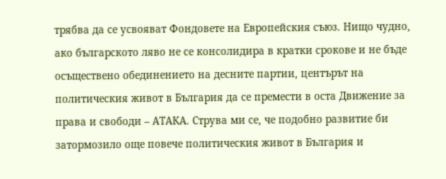трябва да се усвояват Фондовете на Европейския съюз. Нищо чудно, ако българското ляво не се консолидира в кратки срокове и не бъде осъществено обединението на десните партии, центърът на политическия живот в България да се премести в оста Движение за права и свободи – АТАКА. Струва ми се, че подобно развитие би затормозило още повече политическия живот в България и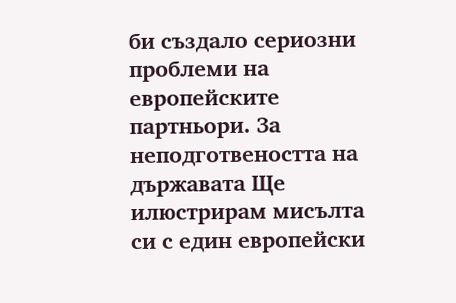би създало сериозни проблеми на европейските партньори. За неподготвеността на държавата Ще илюстрирам мисълта си с един европейски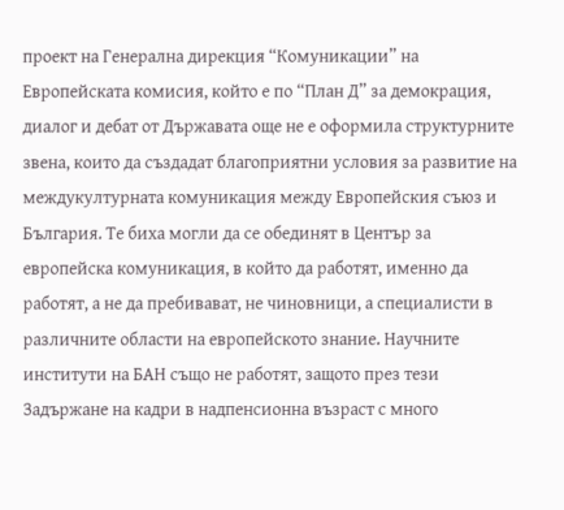проект на Генерална дирекция “Комуникации” на Европейската комисия, който е по “План Д” за демокрация, диалог и дебат от Държавата още не е оформила структурните звена, които да създадат благоприятни условия за развитие на междукултурната комуникация между Европейския съюз и България. Те биха могли да се обединят в Център за европейска комуникация, в който да работят, именно да работят, а не да пребивават, не чиновници, а специалисти в различните области на европейското знание. Научните институти на БАН също не работят, защото през тези Задържане на кадри в надпенсионна възраст с много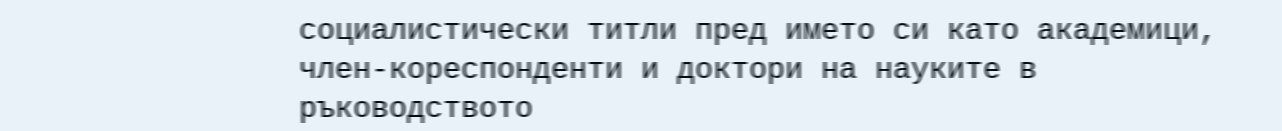социалистически титли пред името си като академици, член-кореспонденти и доктори на науките в ръководството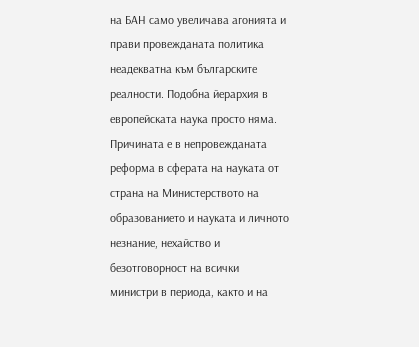на БАН само увеличава агонията и прави провежданата политика неадекватна към българските реалности. Подобна йерархия в европейската наука просто няма. Причината е в непровежданата реформа в сферата на науката от страна на Министерството на образованието и науката и личното незнание, нехайство и безотговорност на всички министри в периода, както и на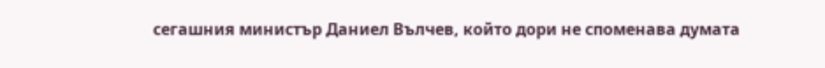сегашния министър Даниел Вълчев, който дори не споменава думата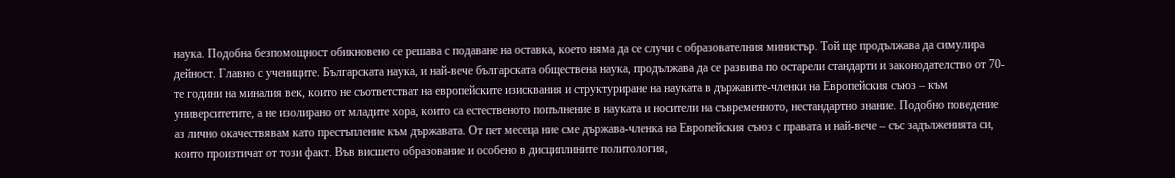наука. Подобна безпомощност обикновено се решава с подаване на оставка, което няма да се случи с образователния министър. Той ще продължава да симулира дейност. Главно с учениците. Българската наука, и най-вече българската обществена наука, продължава да се развива по остарели стандарти и законодателство от 70-те години на миналия век, които не съответстват на европейските изисквания и структуриране на науката в държавите-членки на Европейския съюз – към университетите, а не изолирано от младите хора, които са естественото попълнение в науката и носители на съвременното, нестандартно знание. Подобно поведение аз лично окачествявам като престъпление към държавата. От пет месеца ние сме държава-членка на Европейския съюз с правата и най-вече – със задълженията си, които произтичат от този факт. Във висшето образование и особено в дисциплините политология,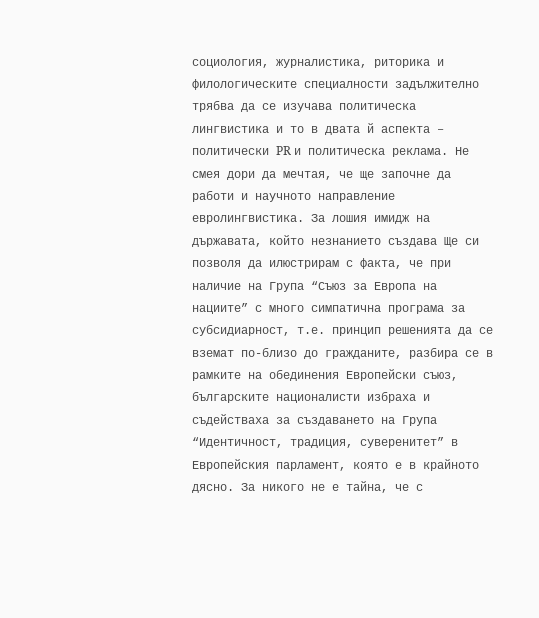социология, журналистика, риторика и филологическите специалности задължително трябва да се изучава политическа лингвистика и то в двата й аспекта – политически PR и политическа реклама. Не смея дори да мечтая, че ще започне да работи и научното направление евролингвистика. За лошия имидж на държавата, който незнанието създава Ще си позволя да илюстрирам с факта, че при наличие на Група “Съюз за Европа на нациите” с много симпатична програма за субсидиарност, т.е. принцип решенията да се вземат по-близо до гражданите, разбира се в рамките на обединения Европейски съюз, българските националисти избраха и съдействаха за създаването на Група “Идентичност, традиция, суверенитет” в Европейския парламент, която е в крайното дясно. За никого не е тайна, че с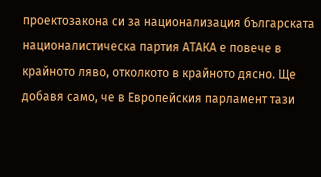проектозакона си за национализация българската националистическа партия АТАКА е повече в крайното ляво, отколкото в крайното дясно. Ще добавя само, че в Европейския парламент тази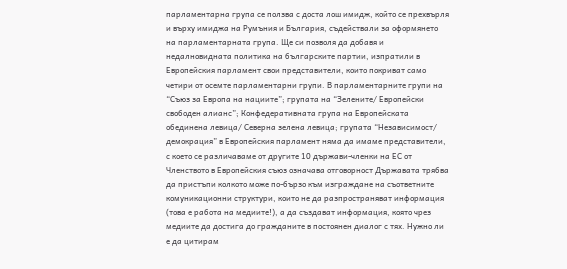парламентарна група се ползва с доста лош имидж, който се прехвърля и върху имиджа на Румъния и България, съдействали за оформянето на парламентарната група. Ще си позволя да добавя и недалновидната политика на българските партии, изпратили в Европейския парламент свои представители, които покриват само четири от осемте парламентарни групи. В парламентарните групи на “Съюз за Европа на нациите”; групата на “Зелените/ Европейски свободен алианс”; Конфедеративната група на Европейската обединена левица/ Северна зелена левица; групата “Независимост/ демокрация” в Европейския парламент няма да имаме представители, с което се различаваме от другите 10 държави-членки на ЕС от Членството в Европейския съюз означава отговорност Държавата трябва да пристъпи колкото може по-бързо към изграждане на съответните комуникационни структури, които не да разпространяват информация (това е работа на медиите!), а да създават информация, която чрез медиите да достига до гражданите в постоянен диалог с тях. Нужно ли е да цитирам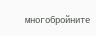многобройните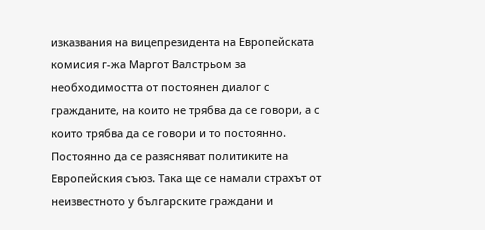изказвания на вицепрезидента на Европейската комисия г-жа Маргот Валстрьом за необходимостта от постоянен диалог с гражданите, на които не трябва да се говори, а с които трябва да се говори и то постоянно. Постоянно да се разясняват политиките на Европейския съюз. Така ще се намали страхът от неизвестното у българските граждани и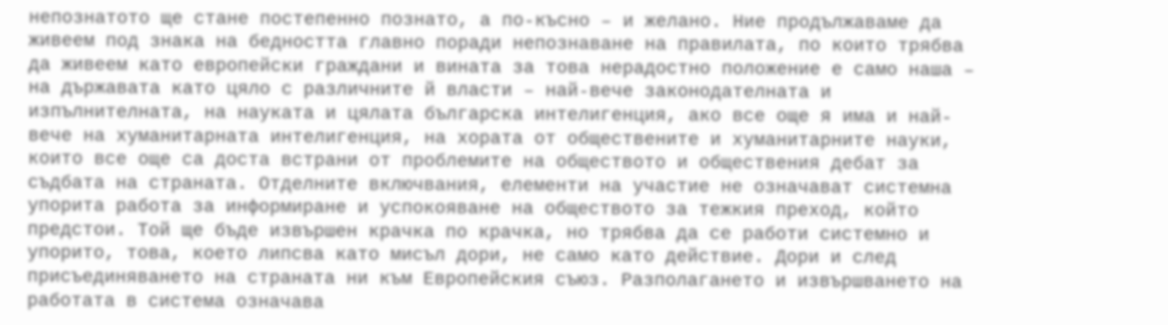непознатото ще стане постепенно познато, а по-късно – и желано. Ние продължаваме да живеем под знака на бедността главно поради непознаване на правилата, по които трябва да живеем като европейски граждани и вината за това нерадостно положение е само наша – на държавата като цяло с различните й власти – най-вече законодателната и изпълнителната, на науката и цялата българска интелигенция, ако все още я има и най-вече на хуманитарната интелигенция, на хората от обществените и хуманитарните науки, които все още са доста встрани от проблемите на обществото и обществения дебат за съдбата на страната. Отделните включвания, елементи на участие не означават системна упорита работа за информиране и успокояване на обществото за тежкия преход, който предстои. Той ще бъде извършен крачка по крачка, но трябва да се работи системно и упорито, това, което липсва като мисъл дори, не само като действие. Дори и след присъединяването на страната ни към Европейския съюз. Разполагането и извършването на работата в система означава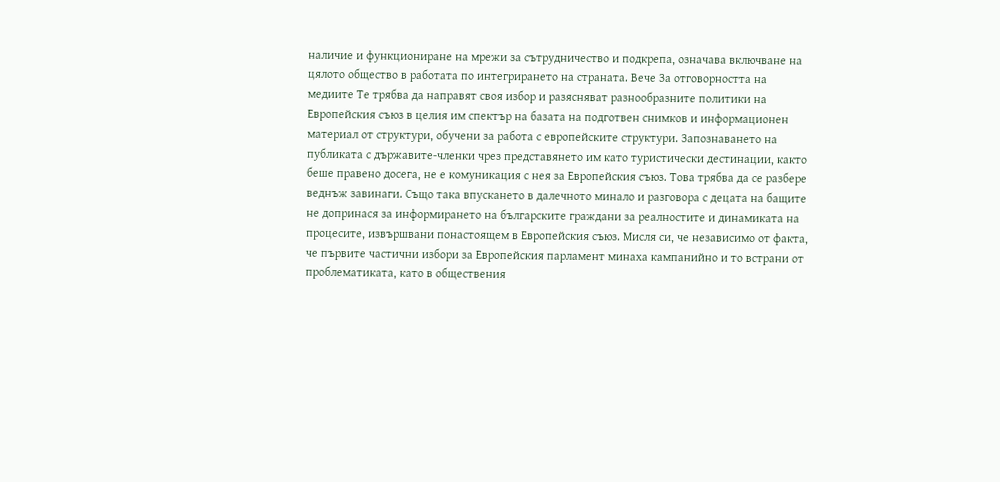наличие и функциониране на мрежи за сътрудничество и подкрепа, означава включване на цялото общество в работата по интегрирането на страната. Вече За отговорността на медиите Те трябва да направят своя избор и разясняват разнообразните политики на Европейския съюз в целия им спектър на базата на подготвен снимков и информационен материал от структури, обучени за работа с европейските структури. Запознаването на публиката с държавите-членки чрез представянето им като туристически дестинации, както беше правено досега, не е комуникация с нея за Европейския съюз. Това трябва да се разбере веднъж завинаги. Също така впускането в далечното минало и разговора с децата на бащите не допринася за информирането на българските граждани за реалностите и динамиката на процесите, извършвани понастоящем в Европейския съюз. Мисля си, че независимо от факта, че първите частични избори за Европейския парламент минаха кампанийно и то встрани от проблематиката, като в обществения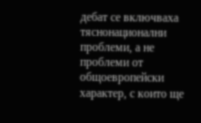дебат се включваха тяснонационални проблеми, а не проблеми от общоевропейски характер, с които ще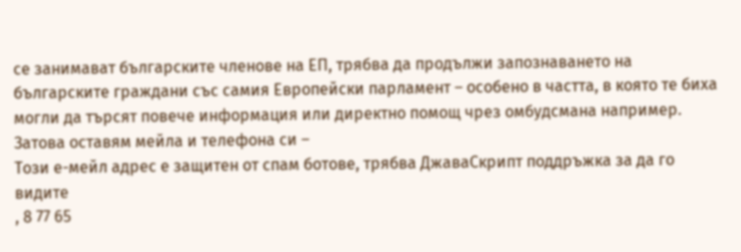се занимават българските членове на ЕП, трябва да продължи запознаването на българските граждани със самия Европейски парламент – особено в частта, в която те биха могли да търсят повече информация или директно помощ чрез омбудсмана например. Затова оставям мейла и телефона си –
Този е-мейл адрес е защитен от спам ботове, трябва ДжаваСкрипт поддръжка за да го видите
, 8 77 65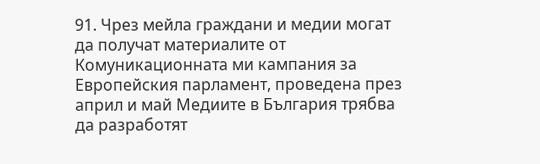91. Чрез мейла граждани и медии могат да получат материалите от Комуникационната ми кампания за Европейския парламент, проведена през април и май Медиите в България трябва да разработят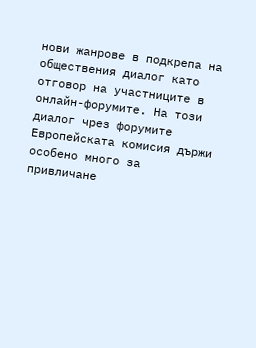нови жанрове в подкрепа на обществения диалог като отговор на участниците в онлайн-форумите. На този диалог чрез форумите Европейската комисия държи особено много за привличане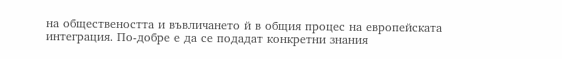на обществеността и въвличането й в общия процес на европейската интеграция. По-добре е да се подадат конкретни знания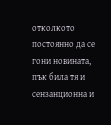отколкото постоянно да се гони новината, пък била тя и сензанционна и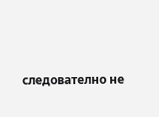следователно не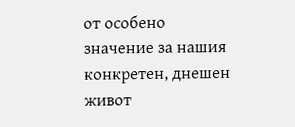от особено значение за нашия конкретен, днешен живот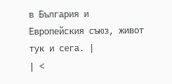в България и Европейския съюз, живот тук и сега. |
| <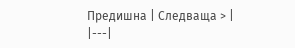Предишна | Следваща > |
|---|